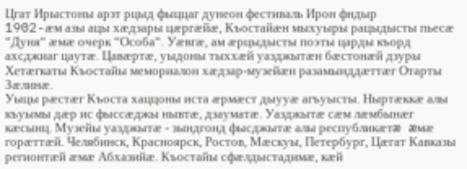Цгат Ирыстоны арзт рцыд фыццаг дунеон фестиваль Ирон фндыр
1902-æм азы ацы хæдзары цæргæйæ, Къостайæн мыхуыры рацыдысты пьесæ “Дуня“ æмæ очерк “Особа“. Уæвгæ, ам æрцыдысты поэты царды къорд ахсджиаг цаутæ. Цавæртæ, уыдоны тыххæй уазджытæн бæстонæй дзуры Хетæгкаты Къостайы мемориалон хæдзар-музейæн разамынддæттæг Отарты Зæлинæ.
Уыцы рæстæг Къоста хаццоны иста æрмæст дыууæ агъуысты. Ныртæккæ алы къуымы дæр ис фыссæджы нывтæ, дзауматæ. Уазджытæ сæм лæмбынæг кæсынц. Музейы уазджытæ - зындгонд фысджытæ алы республикæтæ æмæ горæттæй. Челябинск, Красноярск, Ростов, Мæскуы, Петербург, Цæгат Кавказы регионтæй æмæ Абхазийæ. Къостайы сфæлдыстадимæ, кæй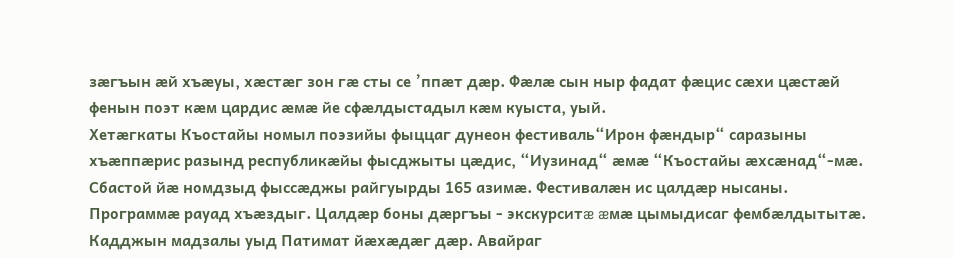зæгъын æй хъæуы, хæстæг зон гæ сты се ’ппæт дæр. Фæлæ сын ныр фадат фæцис сæхи цæстæй фенын поэт кæм цардис æмæ йе сфæлдыстадыл кæм куыста, уый.
Хетæгкаты Къостайы номыл поэзийы фыццаг дунеон фестиваль“Ирон фæндыр“ саразыны хъæппæрис разынд республикæйы фысджыты цæдис, “Иузинад“ æмæ “Къостайы æхсæнад“-мæ. Сбастой йæ номдзыд фыссæджы райгуырды 165 азимæ. Фестивалæн ис цалдæр нысаны.
Программæ рауад хъæздыг. Цалдæр боны дæргъы - экскурситæ æмæ цымыдисаг фембæлдытытæ.
Кадджын мадзалы уыд Патимат йæхæдæг дæр. Авайраг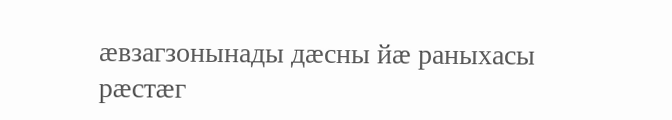æвзагзонынады дæсны йæ раныхасы рæстæг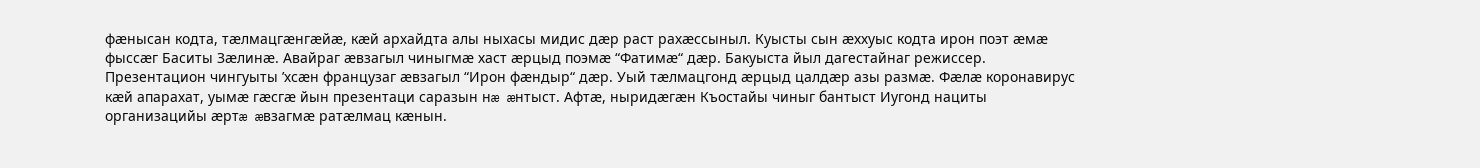фæнысан кодта, тæлмацгæнгæйæ, кæй архайдта алы ныхасы мидис дæр раст рахæссыныл. Куысты сын æххуыс кодта ирон поэт æмæ фыссæг Баситы Зæлинæ. Авайраг æвзагыл чиныгмæ хаст æрцыд поэмæ “Фатимæ“ дæр. Бакуыста йыл дагестайнаг режиссер.
Презентацион чингуыты ’хсæн французаг æвзагыл “Ирон фæндыр“ дæр. Уый тæлмацгонд æрцыд цалдæр азы размæ. Фæлæ коронавирус кæй апарахат, уымæ гæсгæ йын презентаци саразын нæ æнтыст. Афтæ, ныридæгæн Къостайы чиныг бантыст Иугонд нациты организацийы æртæ æвзагмæ ратæлмац кæнын.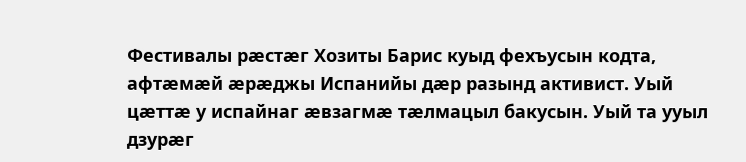Фестивалы рæстæг Хозиты Барис куыд фехъусын кодта, афтæмæй æрæджы Испанийы дæр разынд активист. Уый цæттæ у испайнаг æвзагмæ тæлмацыл бакусын. Уый та ууыл дзурæг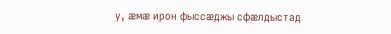у, æмæ ирон фыссæджы сфæлдыстад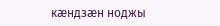кæндзæн ноджы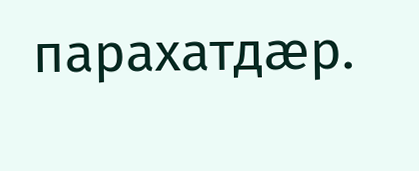парахатдæр.